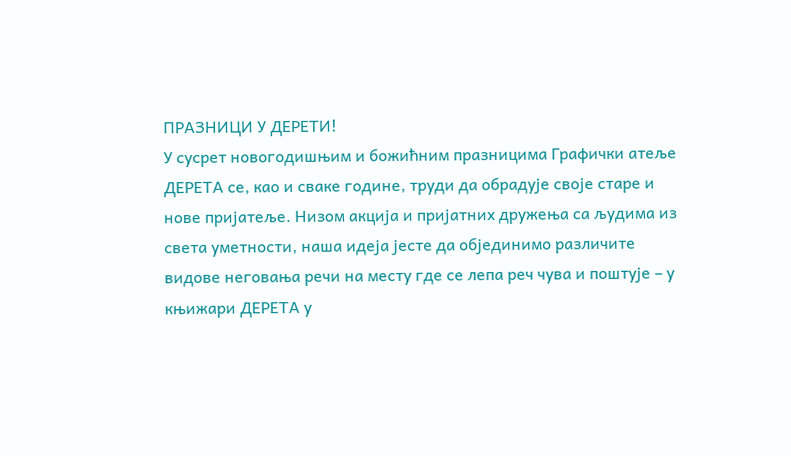ПРАЗНИЦИ У ДЕРЕТИ!
У сусрет новогодишњим и божићним празницима Графички атеље ДЕРЕТА се, као и сваке године, труди да обрадује своје старе и нове пријатеље. Низом акција и пријатних дружења са људима из света уметности, наша идеја јесте да објединимо различите видове неговања речи на месту где се лепа реч чува и поштује – у књижари ДЕРЕТА у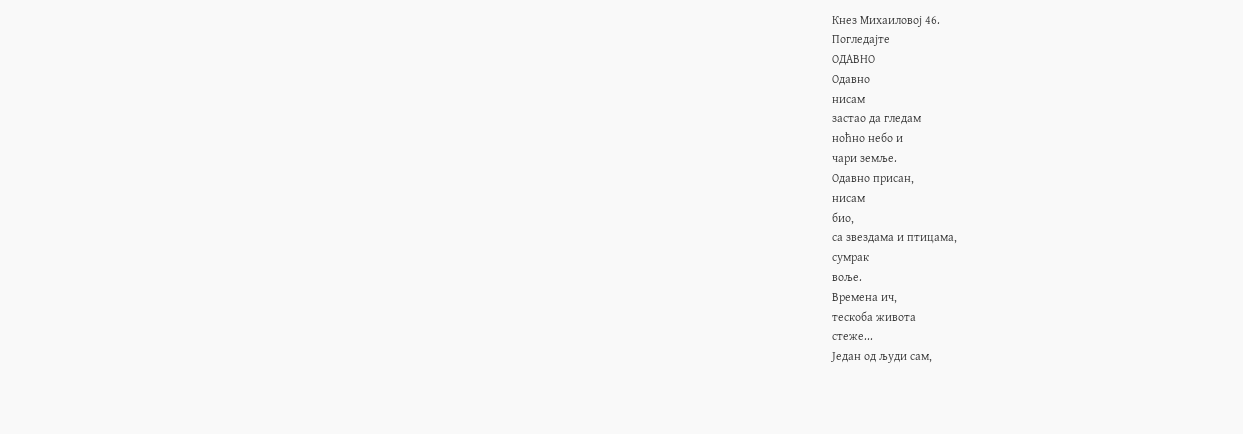Кнез Михаиловој 46.
Погледајте
ОДАВНО
Одавно
нисам
застао да гледам
ноћно небо и
чари земље.
Одавно присан,
нисам
био,
са звездама и птицама,
сумрак
воље.
Времена ич,
тескоба живота
стеже...
Један од људи сам,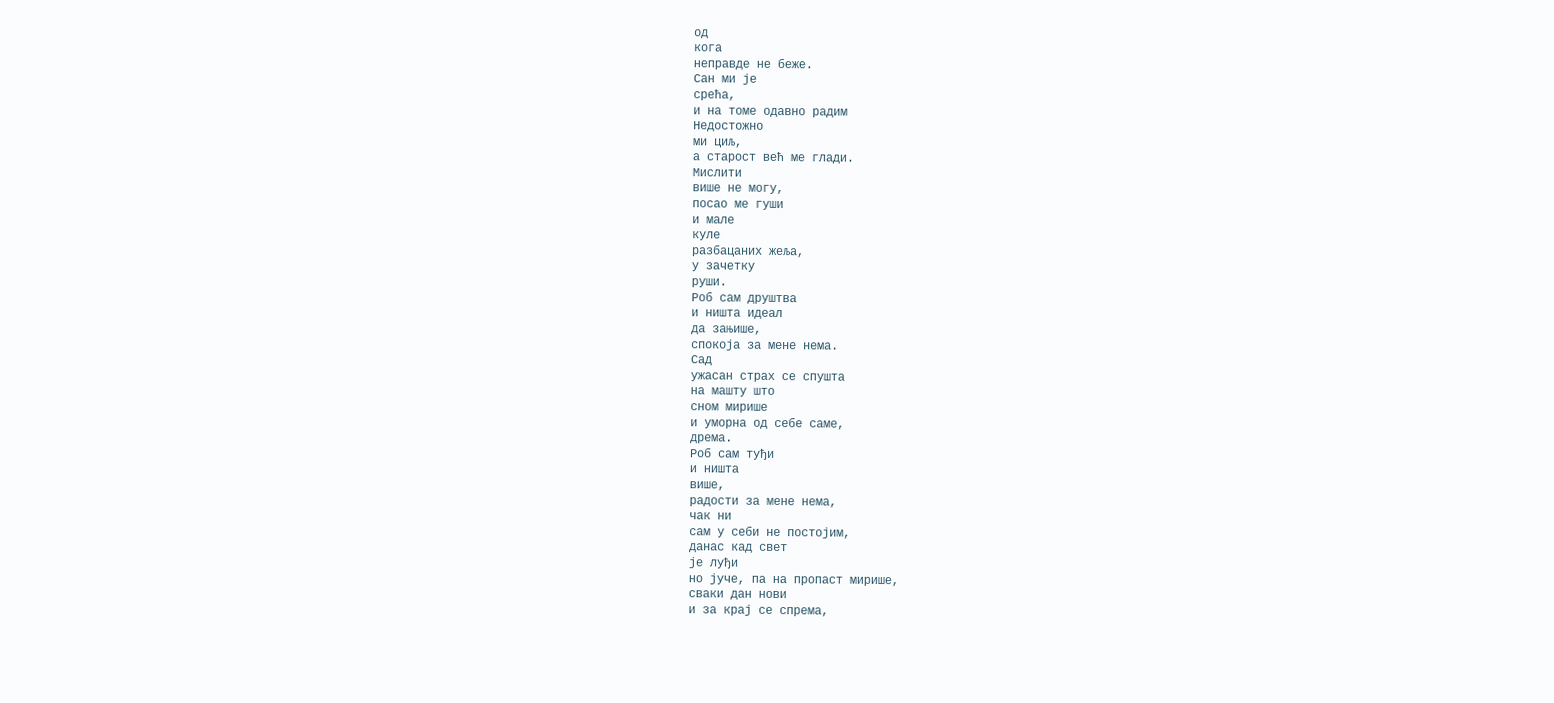од
кога
неправде не беже.
Сан ми је
срећа,
и на томе одавно радим
Недостожно
ми циљ,
а старост већ ме глади.
Мислити
више не могу,
посао ме гуши
и мале
куле
разбацаних жеља,
у зачетку
руши.
Роб сам друштва
и ништа идеал
да зањише,
спокоја за мене нема.
Сад
ужасан страх се спушта
на машту што
сном мирише
и уморна од себе саме,
дрема.
Роб сам туђи
и ништа
више,
радости за мене нема,
чак ни
сам у себи не постојим,
данас кад свет
је луђи
но јуче, па на пропаст мирише,
сваки дан нови
и за крај се спрема,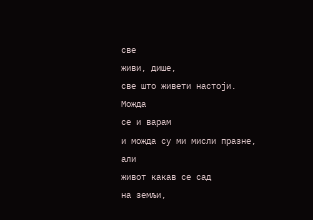све
живи, дише,
све што живети настоји.
Можда
се и варам
и можда су ми мисли празне,
али
живот какав се сад
на земљи,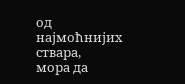од
најмоћнијих ствара,
мора да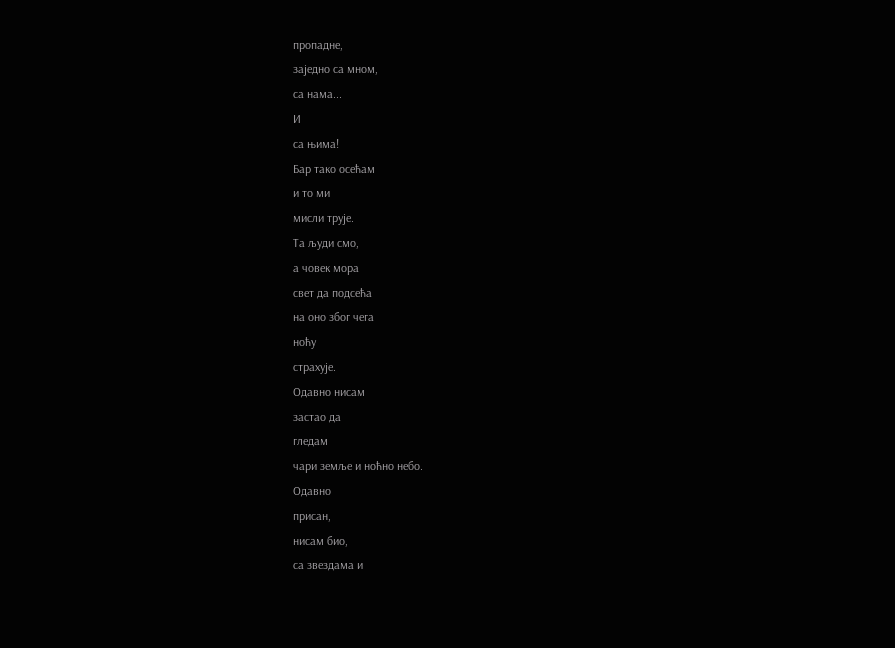пропадне,
заједно са мном,
са нама...
И
са њима!
Бар тако осећам
и то ми
мисли трује.
Та људи смо,
а човек мора
свет да подсећа
на оно због чега
ноћу
страхује.
Одавно нисам
застао да
гледам
чари земље и ноћно небо.
Одавно
присан,
нисам био,
са звездама и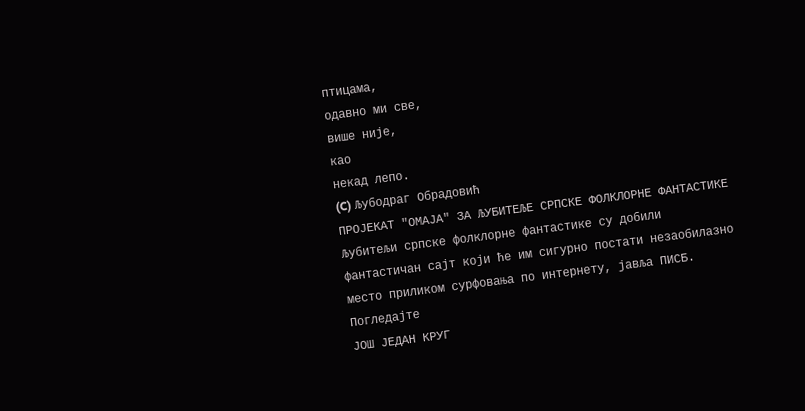птицама,
одавно ми све,
више није,
као
некад лепо.
(C) Љубодраг Обрадовић
ПРОЈЕКАТ "ОМАЈА" ЗА ЉУБИТЕЉЕ СРПСКЕ ФОЛКЛОРНЕ ФАНТАСТИКЕ
Љубитељи српске фолклорне фантастике су добили фантастичан сајт који ће им сигурно постати незаобилазно место приликом сурфовања по интернету, јавља ПИСБ. Погледајте
ЈОШ ЈЕДАН КРУГ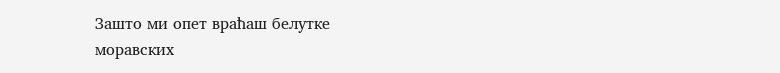Зашто ми опет враћаш белутке
моравских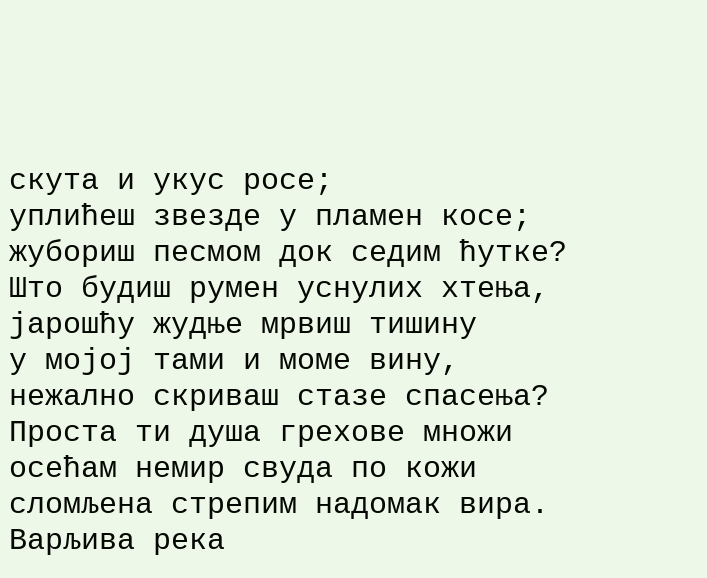скута и укус росе;
уплићеш звезде у пламен косе;
жубориш песмом док седим ћутке?
Што будиш румен уснулих хтења,
јарошћу жудње мрвиш тишину
у мојој тами и моме вину,
нежално скриваш стазе спасења?
Проста ти душа грехове множи
осећам немир свуда по кожи
сломљена стрепим надомак вира.
Варљива река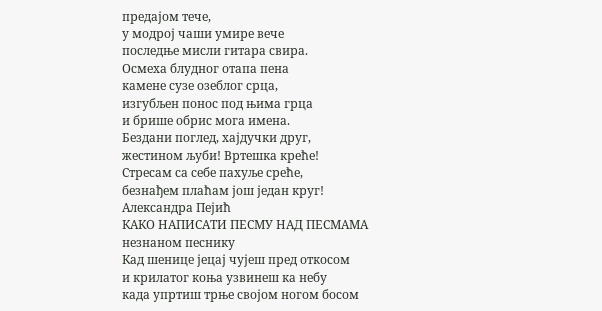предајом тече,
у модрој чаши умире вече
последње мисли гитара свира.
Осмеха блудног отапа пена
камене сузе озеблог срца,
изгубљен понос под њима грца
и брише обрис мога имена.
Бездани поглед, хајдучки друг,
жестином љуби! Вртешка креће!
Стресам са себе пахуље среће,
безнађем плаћам још један круг!
Александра Пејић
КАКО НАПИСАТИ ПЕСМУ НАД ПЕСМАМА
незнаном песнику
Кад шенице јецај чујеш пред откосом
и крилатог коња узвинеш ка небу
када упртиш трње својом ногом босом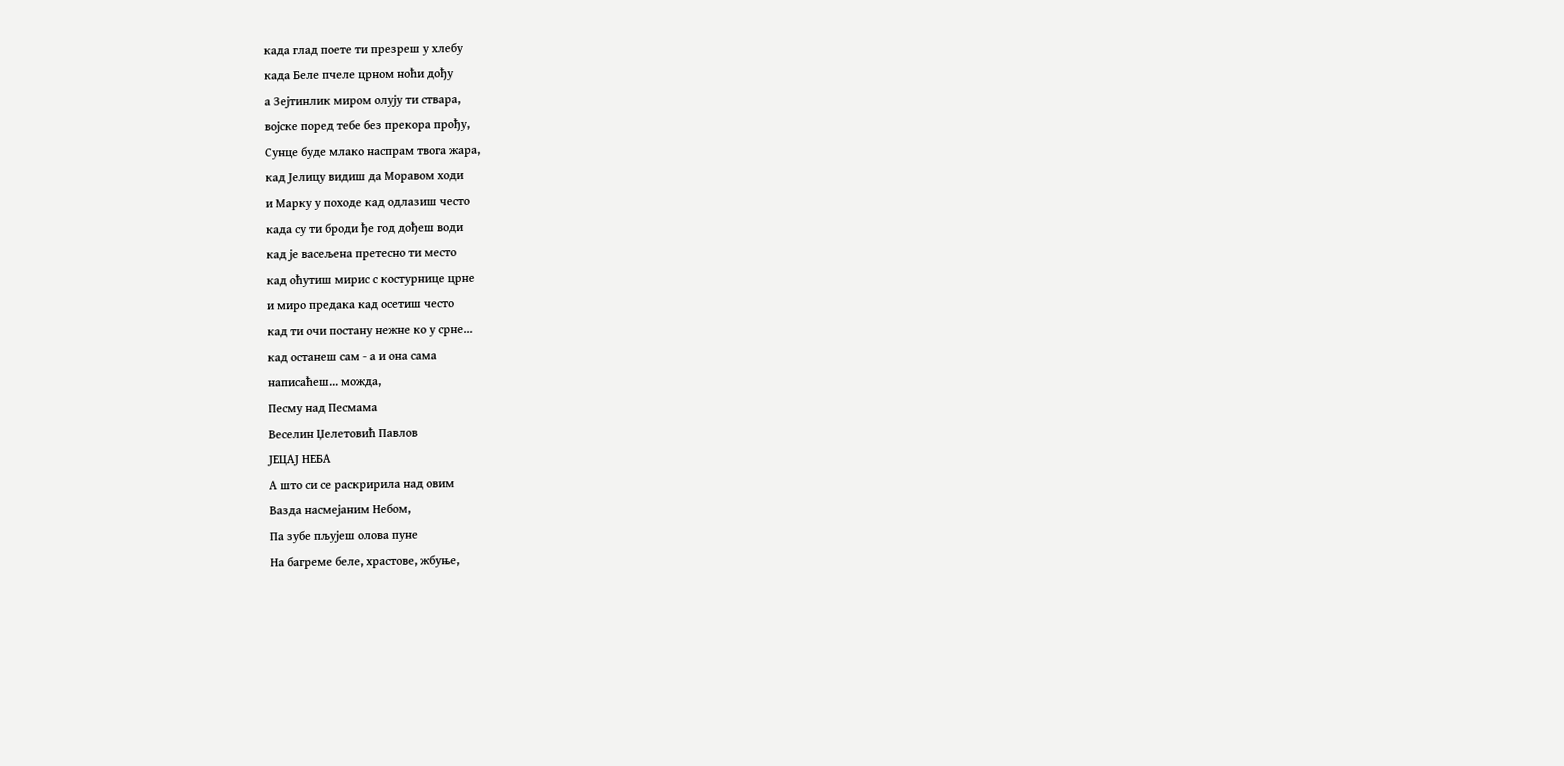када глад поете ти презреш у хлебу
када Беле пчеле црном ноћи дођу
а Зејтинлик миром олују ти ствара,
војске поред тебе без прекора прођу,
Сунце буде млако наспрам твога жара,
кад Јелицу видиш да Моравом ходи
и Марку у походе кад одлазиш често
када су ти броди ђе год дођеш води
кад је васељена претесно ти место
кад оћутиш мирис с костурнице црне
и миро предака кад осетиш често
кад ти очи постану нежне ко у срне...
кад останеш сам - а и она сама
написаћеш... можда,
Песму над Песмама
Веселин Џелетовић Павлов
ЈЕЦАЈ НЕБА
А што си се раскририла над овим
Вазда насмејаним Небом,
Па зубе пљујеш олова пуне
На багреме беле, храстове, жбуње,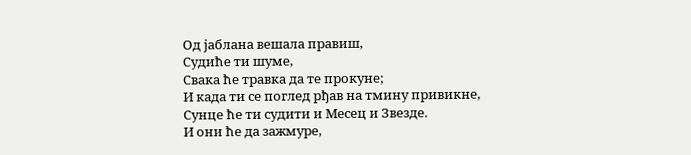Од јаблана вешала правиш,
Судиће ти шуме,
Свака ће травка да те прокуне;
И када ти се поглед рђав на тмину привикне,
Сунце ће ти судити и Месец и Звезде.
И они ће да зажмуре,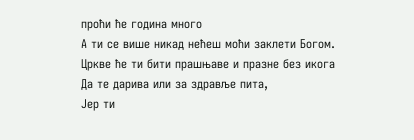проћи ће година много
А ти се више никад нећеш моћи заклети Богом.
Цркве ће ти бити прашњаве и празне без икога
Да те дарива или за здравље пита,
Јер ти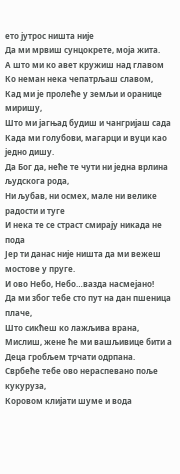ето јутрос ништа није
Да ми мрвиш сунцокрете, моја жита.
А што ми ко авет кружиш над главом
Ко неман нека чепатрљаш славом,
Кад ми је пролеће у земљи и оранице миришу,
Што ми јагњад будиш и чангријаш сада
Када ми голубови, магарци и вуци као једно дишу.
Да Бог да, неће те чути ни једна врлина људскога рода,
Ни љубав, ни осмех, мале ни велике радости и туге
И нека те се страст смирају никада не пода
Јер ти данас није ништа да ми вежеш мостове у пруге.
И ово Небо, Небо…вазда насмејано!
Да ми због тебе сто пут на дан пшеница плаче,
Што сикћеш ко лажљива врана,
Мислиш, жене ће ми вашљивице бити а
Деца гробљем трчати одрпана.
Сврбеће тебе ово нераспевано поље кукуруза,
Коровом клијати шуме и вода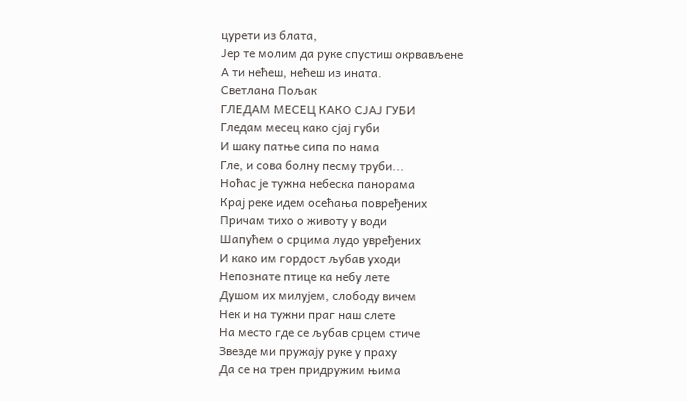цурети из блата,
Јер те молим да руке спустиш окрвављене
А ти нећеш, нећеш из ината.
Светлана Пољак
ГЛЕДАМ МЕСЕЦ КАКО СЈАЈ ГУБИ
Гледам месец како сјај губи
И шаку патње сипа по нама
Гле, и сова болну песму труби...
Ноћас је тужна небеска панорама
Крај реке идем осећања повређених
Причам тихо о животу у води
Шапућем о срцима лудо увређених
И како им гордост љубав уходи
Непознате птице ка небу лете
Душом их милујем, слободу вичем
Нек и на тужни праг наш слете
На место где се љубав срцем стиче
Звезде ми пружају руке у праху
Да се на трен придружим њима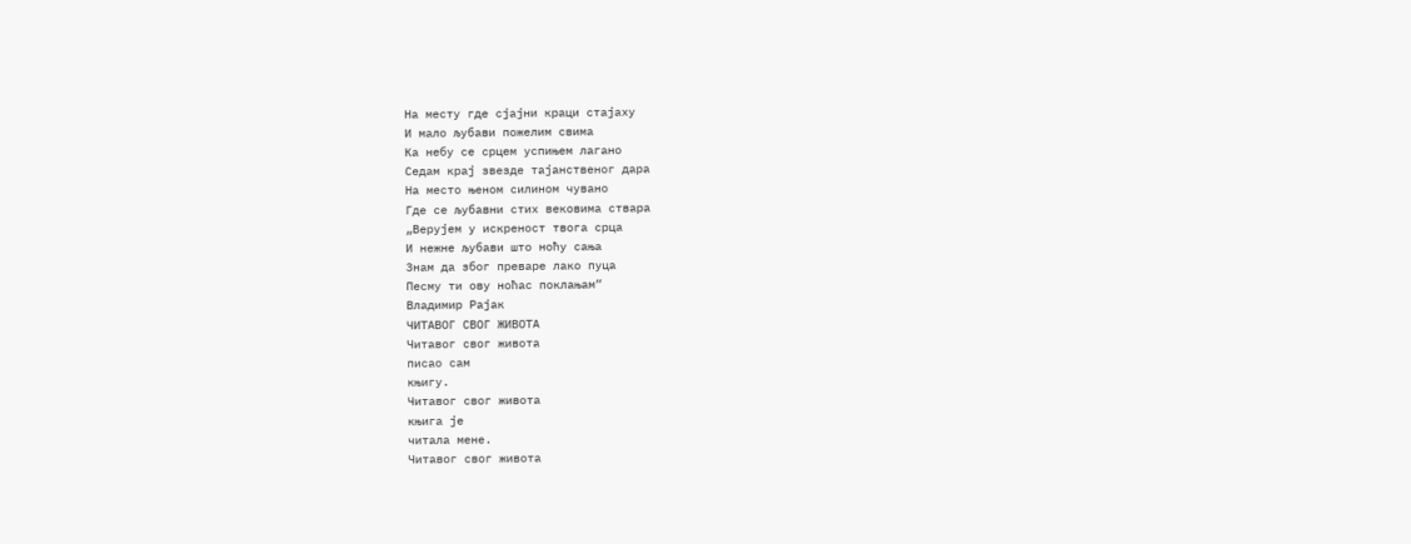На месту где сјајни краци стајаху
И мало љубави пожелим свима
Ка небу се срцем успињем лагано
Седам крај звезде тајанственог дара
На место њеном силином чувано
Где се љубавни стих вековима ствара
„Верујем у искреност твога срца
И нежне љубави што ноћу сања
Знам да због преваре лако пуца
Песму ти ову ноћас поклањам“
Владимир Рајак
ЧИТАВОГ СВОГ ЖИВОТА
Читавог свог живота
писао сам
књигу.
Читавог свог живота
књига је
читала мене.
Читавог свог живота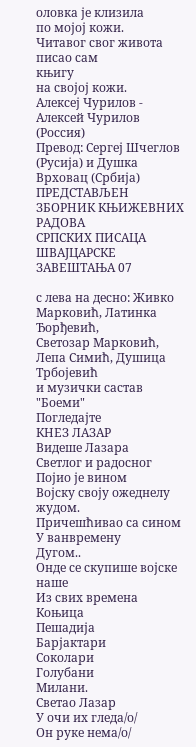оловка је клизила
по мојој кожи.
Читавог свог живота
писао сам
књигу
на својој кожи.
Алексеј Чурилов - Алексей Чурилов (Россия)
Превод: Сергеј Шчеглов (Русија) и Душка Врховац (Србија)
ПРЕДСТАВЉЕН ЗБОРНИК КЊИЖЕВНИХ РАДОВА
СРПСКИХ ПИСАЦА ШВАЈЦАРСКЕ
ЗАВЕШТАЊА 07

с лева на десно: Живко Марковић, Латинка Ђорђевић,
Светозар Марковић, Лепа Симић, Душица Трбојевић
и музички састав "Боеми"
Погледајте
КНЕЗ ЛАЗАР
Видеше Лазара
Светлог и радосног
Појио је вином
Војску своју ожеднелу жудом.
Причешћивао са сином
У ванвремену
Дугом..
Онде се скупише војске наше
Из свих времена
Коњица
Пешадија
Барјактари
Соколари
Голубани
Милани.
Светао Лазар
У очи их гледа/о/
Он руке нема/о/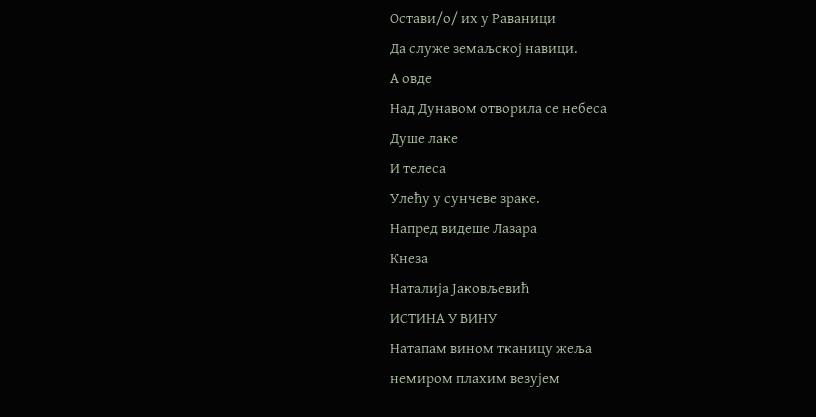Остави/о/ их у Раваници
Да служе земаљској навици.
А овде
Над Дунавом отворила се небеса
Душе лаке
И телеса
Улећу у сунчеве зраке.
Напред видеше Лазара
Кнеза
Наталија Јаковљевић
ИСТИНА У ВИНУ
Натапам вином тканицу жеља
немиром плахим везујем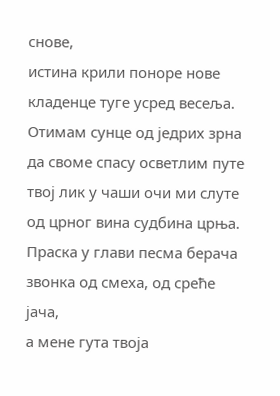снове,
истина крили поноре нове
кладенце туге усред весеља.
Отимам сунце од једрих зрна
да своме спасу осветлим путе
твој лик у чаши очи ми слуте
од црног вина судбина црња.
Праска у глави песма берача
звонка од смеха, од среће јача,
а мене гута твоја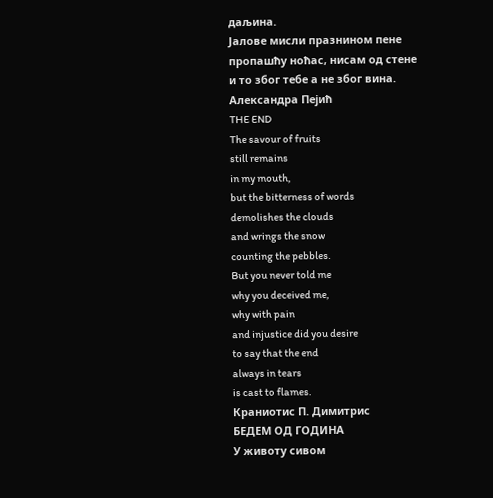даљина.
Јалове мисли празнином пене
пропашћу ноћас, нисам од стене
и то због тебе а не због вина.
Александра Пејић
THE END
The savour of fruits
still remains
in my mouth,
but the bitterness of words
demolishes the clouds
and wrings the snow
counting the pebbles.
But you never told me
why you deceived me,
why with pain
and injustice did you desire
to say that the end
always in tears
is cast to flames.
Краниотис П. Димитрис
БЕДЕМ ОД ГОДИНА
У животу сивом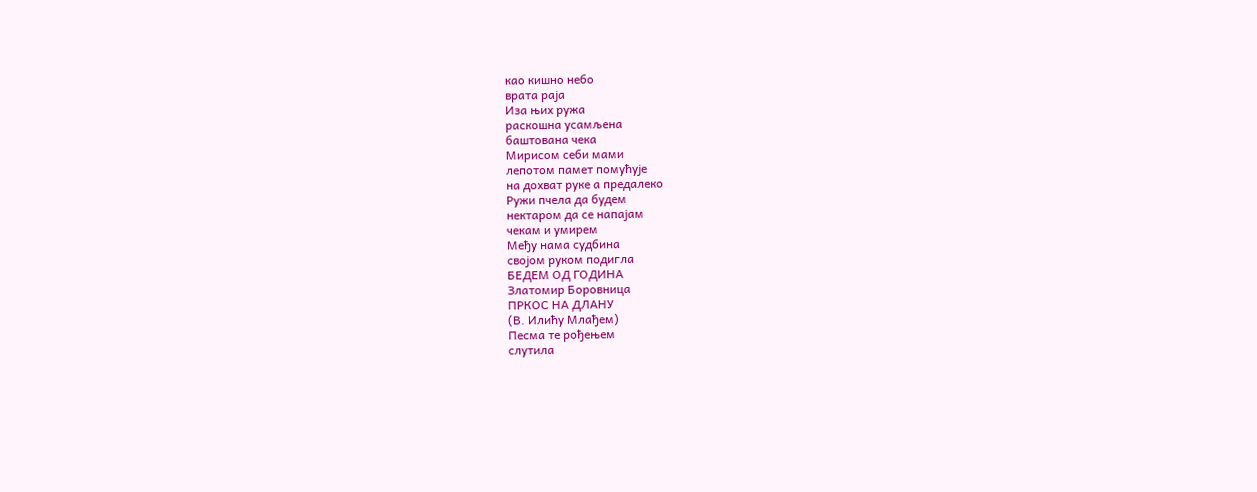као кишно небо
врата раја
Иза њих ружа
раскошна усамљена
баштована чека
Мирисом себи мами
лепотом памет помућује
на дохват руке а предалеко
Ружи пчела да будем
нектаром да се напајам
чекам и умирем
Међу нама судбина
својом руком подигла
БЕДЕМ ОД ГОДИНА
Златомир Боровница
ПРКОС НА ДЛАНУ
(В. Илићу Млађем)
Песма те рођењем
слутила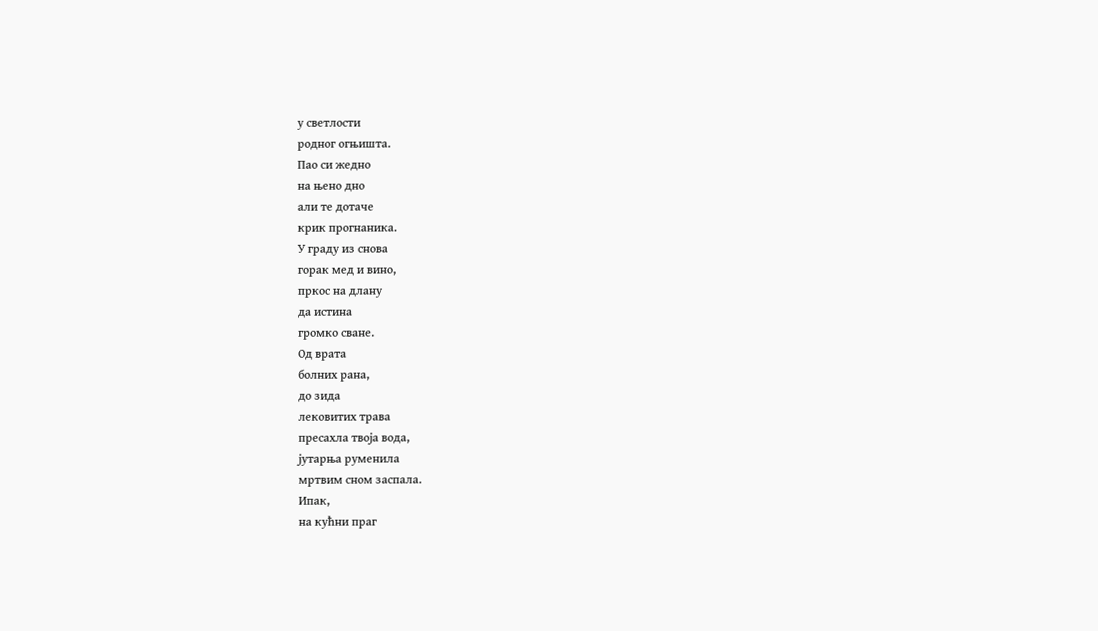у светлости
родног огњишта.
Пао си жедно
на њено дно
али те дотаче
крик прогнаника.
У граду из снова
горак мед и вино,
пркос на длану
да истина
громко сване.
Од врата
болних рана,
до зида
лековитих трава
пресахла твоја вода,
јутарња руменила
мртвим сном заспала.
Ипак,
на кућни праг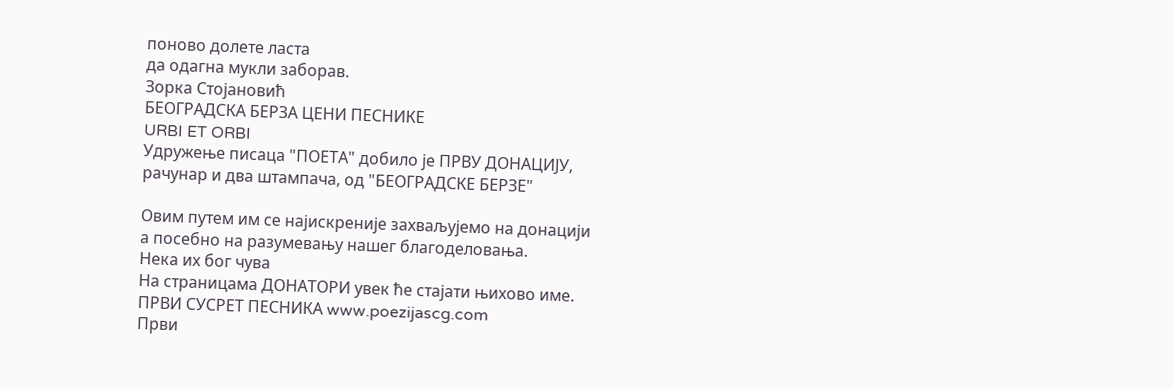поново долете ласта
да одагна мукли заборав.
Зорка Стојановић
БЕОГРАДСКА БЕРЗА ЦЕНИ ПЕСНИКЕ
URBI ET ORBI
Удружење писаца "ПОЕТА" добило је ПРВУ ДОНАЦИЈУ,
рачунар и два штампача, од "БЕОГРАДСКЕ БЕРЗЕ"

Овим путем им се најискреније захваљујемо на донацији
а посебно на разумевању нашег благоделовања.
Нека их бог чува
На страницама ДОНАТОРИ увек ће стајати њихово име.
ПРВИ СУСРЕТ ПЕСНИКА www.poezijascg.com
Први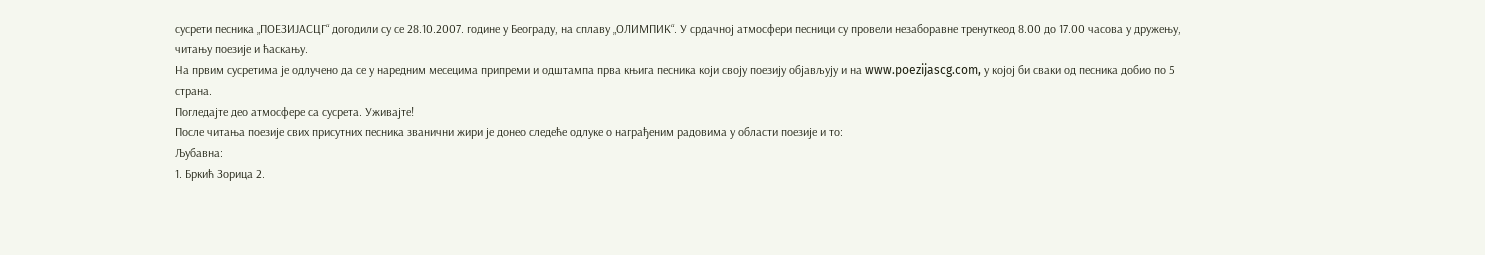сусрети песника „ПОЕЗИЈАСЦГ“ догодили су се 28.10.2007. године у Београду, на сплаву „ОЛИМПИК“. У срдачној атмосфери песници су провели незаборавне тренуткеод 8.00 до 17.00 часова у дружењу, читању поезије и ћаскању.
На првим сусретима је одлучено да се у наредним месецима припреми и одштампа прва књига песника који своју поезију објављују и на www.poezijascg.com, у којој би сваки од песника добио по 5 страна.
Погледајте део атмосфере са сусрета. Уживајте!
После читања поезије свих присутних песника званични жири је донео следеће одлуке о награђеним радовима у области поезије и то:
Љубавна:
1. Бркић Зорица 2.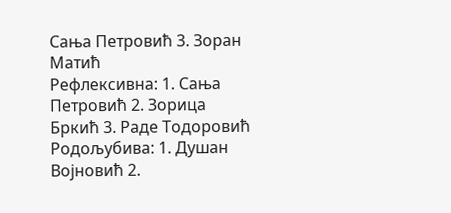Сања Петровић 3. Зоран Матић
Рефлексивна: 1. Сања Петровић 2. Зорица Бркић 3. Раде Тодоровић
Родољубива: 1. Душан Војновић 2.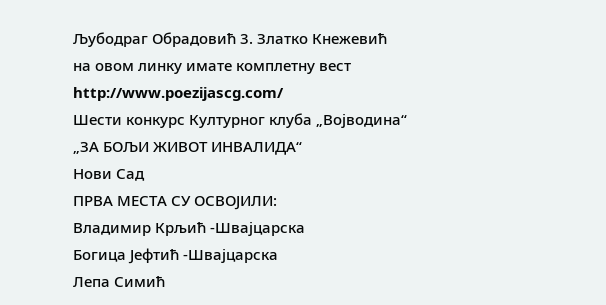Љубодраг Обрадовић 3. Златко Кнежевић
на овом линку имате комплетну вест http://www.poezijascg.com/
Шести конкурс Културног клуба „Војводина“
„ЗА БОЉИ ЖИВОТ ИНВАЛИДА“
Нови Сад
ПРВА МЕСТА СУ ОСВОЈИЛИ:
Владимир Крљић -Швајцарска
Богица Јефтић -Швајцарска
Лепа Симић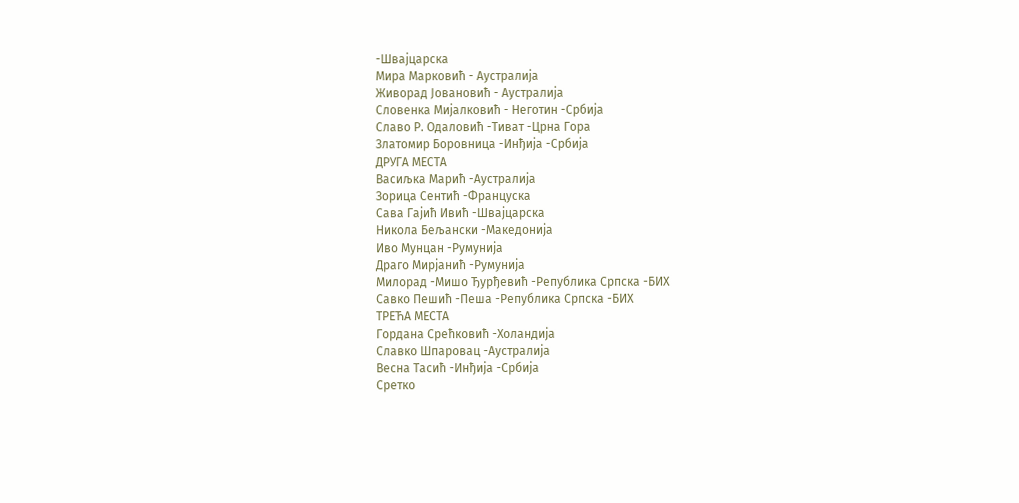-Швајцарска
Мира Марковић - Аустралија
Живорад Јовановић - Аустралија
Словенка Мијалковић - Неготин -Србија
Славо Р. Одаловић -Тиват -Црна Гора
Златомир Боровница -Инђија -Србија
ДРУГА МЕСТА
Васиљка Марић -Аустралија
Зорица Сентић -Француска
Сава Гајић Ивић -Швајцарска
Никола Бељански -Македонија
Иво Мунцан -Румунија
Драго Мирјанић -Румунија
Милорад -Мишо Ђурђевић -Република Српска -БИХ
Савко Пешић -Пеша -Република Српска -БИХ
ТРЕЋА МЕСТА
Гордана Срећковић -Холандија
Славко Шпаровац -Аустралија
Весна Тасић -Инђија -Србија
Сретко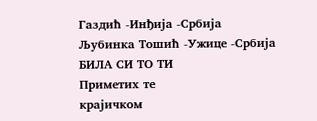Газдић -Инђија -Србија
Љубинка Тошић -Ужице -Србија
БИЛА СИ ТО ТИ
Приметих те
крајичком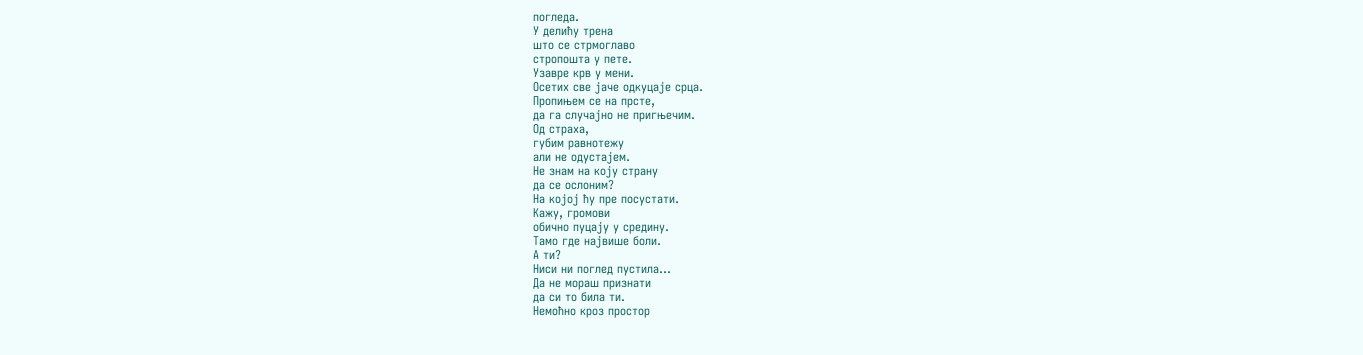погледа.
У делићу трена
што се стрмоглаво
стропошта у пете.
Узавре крв у мени.
Осетих све јаче одкуцаје срца.
Пропињем се на прсте,
да га случајно не пригњечим.
Од страха,
губим равнотежу
али не одустајем.
Не знам на коју страну
да се ослоним?
На којој ћу пре посустати.
Кажу, громови
обично пуцају у средину.
Тамо где највише боли.
А ти?
Ниси ни поглед пустила...
Да не мораш признати
да си то била ти.
Немоћно кроз простор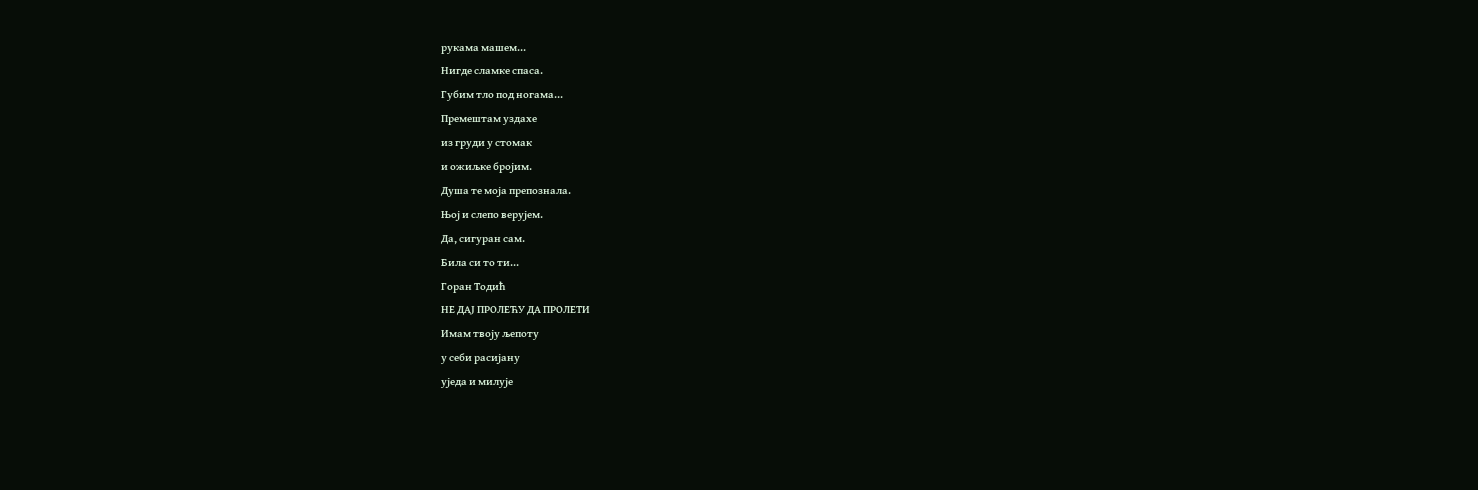рукама машем...
Нигде сламке спаса.
Губим тло под ногама...
Премештам уздахе
из груди у стомак
и ожиљке бројим.
Душа те моја препознала.
Њој и слепо верујем.
Да, сигуран сам.
Била си то ти...
Горан Тодић
НЕ ДАЈ ПРОЛЕЋУ ДА ПРОЛЕТИ
Имам твоју љепоту
у себи расијану
уједа и милује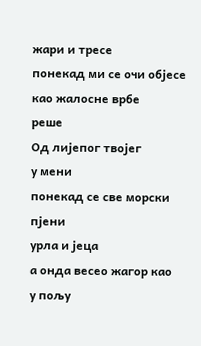жари и тресе
понекад ми се очи објесе
као жалосне врбе
реше
Од лијепог твојег
у мени
понекад се све морски
пјени
урла и јеца
а онда весео жагор као
у пољу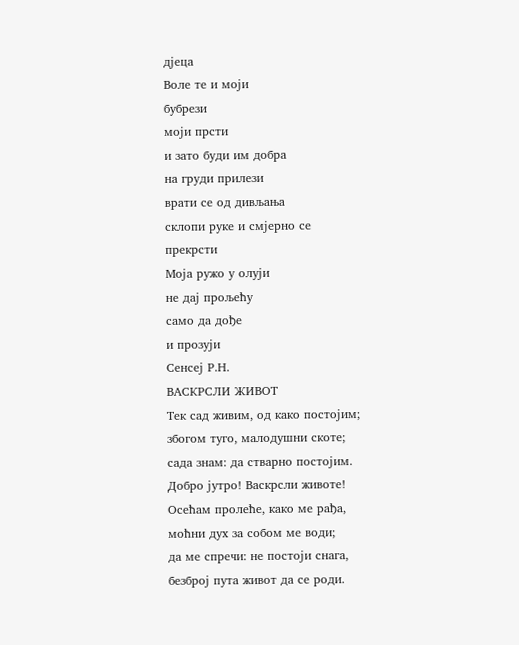дјеца
Воле те и моји
бубрези
моји прсти
и зато буди им добра
на груди прилези
врати се од дивљања
склопи руке и смјерно се
прекрсти
Моја ружо у олуји
не дај прољећу
само да дође
и прозуји
Сенсеј Р.Н.
ВАСКРСЛИ ЖИВОТ
Тек сад живим, од како постојим;
збогом туго, малодушни скоте;
сада знам: да стварно постојим.
Добро јутро! Васкрсли животе!
Осећам пролеће, како ме рађа,
моћни дух за собом ме води;
да ме спречи: не постоји снага,
безброј пута живот да се роди.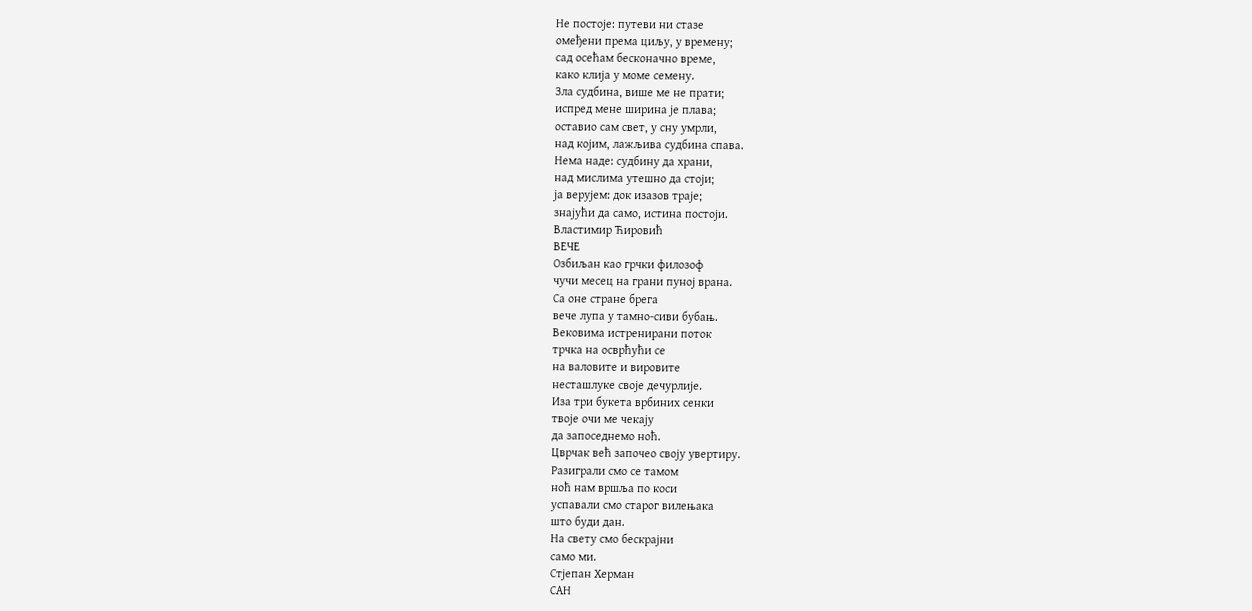Не постоје: путеви ни стазе
омеђени према циљу, у времену;
сад осећам бесконачно време,
како клија у моме семену.
Зла судбина, више ме не прати;
испред мене ширина је плава;
оставио сам свет, у сну умрли,
над којим, лажљива судбина спава.
Нема наде: судбину да храни,
над мислима утешно да стоји;
ја верујем: док изазов траје;
знајући да само, истина постоји.
Властимир Ћировић
ВЕЧЕ
Озбиљан као грчки филозоф
чучи месец на грани пуној врана.
Са оне стране брега
вече лупа у тамно-сиви бубањ.
Вековима истренирани поток
трчка на осврћући се
на валовите и вировите
несташлуке своје дечурлије.
Иза три букета врбиних сенки
твоје очи ме чекају
да запоседнемо ноћ.
Цврчак већ започео своју увертиру.
Разиграли смо се тамом
ноћ нам вршља по коси
успавали смо старог вилењака
што буди дан.
На свету смо бескрајни
само ми.
Стјепан Херман
САН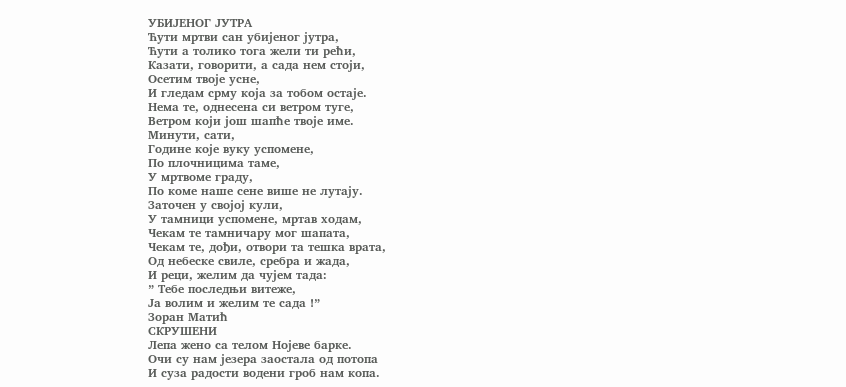УБИЈЕНОГ ЈУТРА
Ћути мртви сан убијеног јутра,
Ћути а толико тога жели ти рећи,
Казати, говорити, а сада нем стоји,
Осетим твоје усне,
И гледам срму која за тобом остаје.
Нема те, однесена си ветром туге,
Ветром који још шапће твоје име.
Минути, сати,
Године које вуку успомене,
По плочницима таме,
У мртвоме граду,
По коме наше сене више не лутају.
Заточен у својој кули,
У тамници успомене, мртав ходам,
Чекам те тамничару мог шапата,
Чекам те, дођи, отвори та тешка врата,
Од небеске свиле, сребра и жада,
И реци, желим да чујем тада:
” Тебе последњи витеже,
Ја волим и желим те сада !”
Зоран Матић
СКРУШЕНИ
Лепа жено са телом Нојеве барке.
Очи су нам језера заостала од потопа
И суза радости водени гроб нам копа.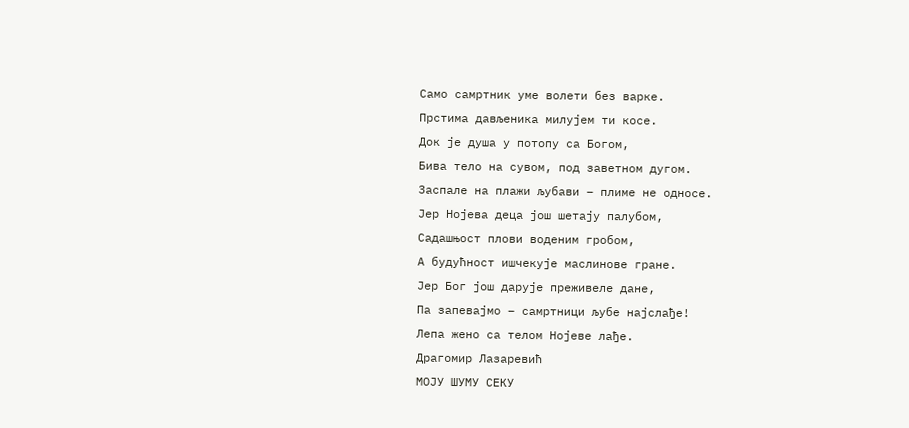Само самртник уме волети без варке.
Прстима дављеника милујем ти косе.
Док је душа у потопу са Богом,
Бива тело на сувом, под заветном дугом.
Заспале на плажи љубави – плиме не односе.
Јер Нојева деца још шетају палубом,
Садашњост плови воденим гробом,
А будућност ишчекује маслинове гране.
Јер Бог још дарује преживеле дане,
Па запевајмо – самртници љубе најслађе!
Лепа жено са телом Нојеве лађе.
Драгомир Лазаревић
МОЈУ ШУМУ СЕКУ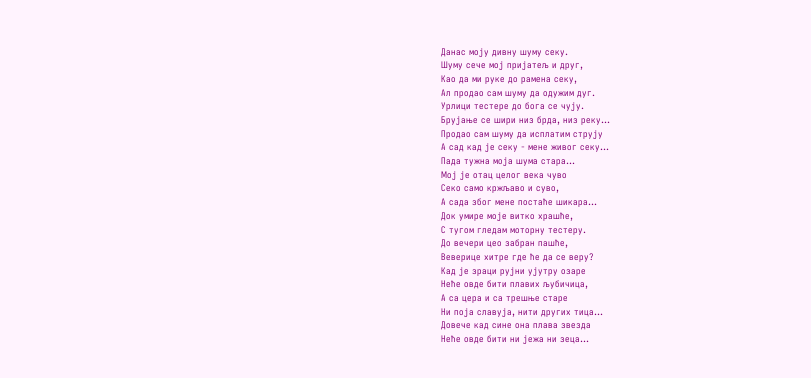Данас моју дивну шуму секу.
Шуму сече мој пријатељ и друг,
Као да ми руке до рамена секу,
Ал продао сам шуму да одужим дуг.
Урлици тестере до бога се чују.
Брујање се шири низ брда, низ реку...
Продао сам шуму да исплатим струју
А сад кад је секу - мене живог секу...
Пада тужна моја шума стара...
Мој је отац целог века чуво
Секо само кржљаво и суво,
А сада због мене постаће шикара...
Док умире моје витко храшће,
С тугом гледам моторну тестеру.
До вечери цео забран пашће,
Веверице хитре где ће да се веру?
Кад је зраци рујни ујутру озаре
Неће овде бити плавих љубичица,
А са цера и са трешње старе
Ни поја славуја, нити других тица...
Довече кад сине она плава звезда
Неће овде бити ни јежа ни зеца...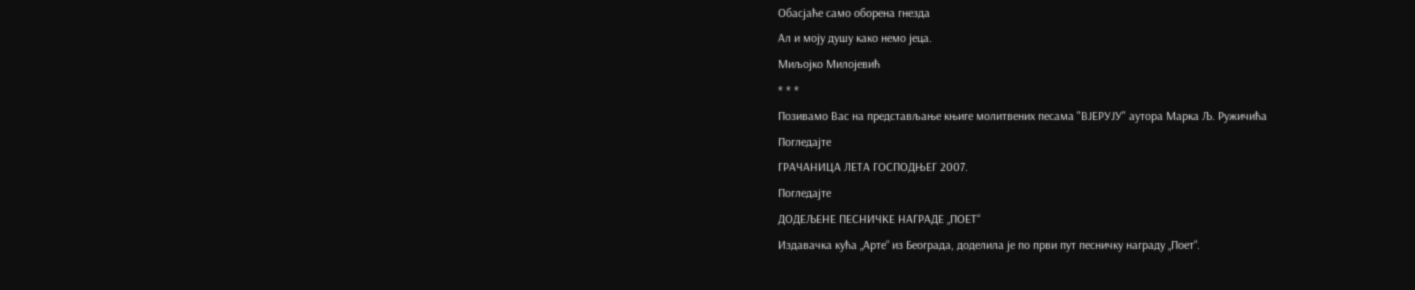Обасјаће само оборена гнезда
Ал и моју душу како немо јеца.
Миљојко Милојевић
* * *
Позивамо Вас на представљање књиге молитвених песама "ВЈЕРУЈУ" аутора Марка Љ. Ружичића
Погледајте
ГРАЧАНИЦА ЛЕТА ГОСПОДЊЕГ 2007.
Погледајте
ДОДЕЉЕНЕ ПЕСНИЧКЕ НАГРАДЕ „ПОЕТ“
Издавачка кућа „Арте“ из Београда, доделила је по први пут песничку награду „Поет“.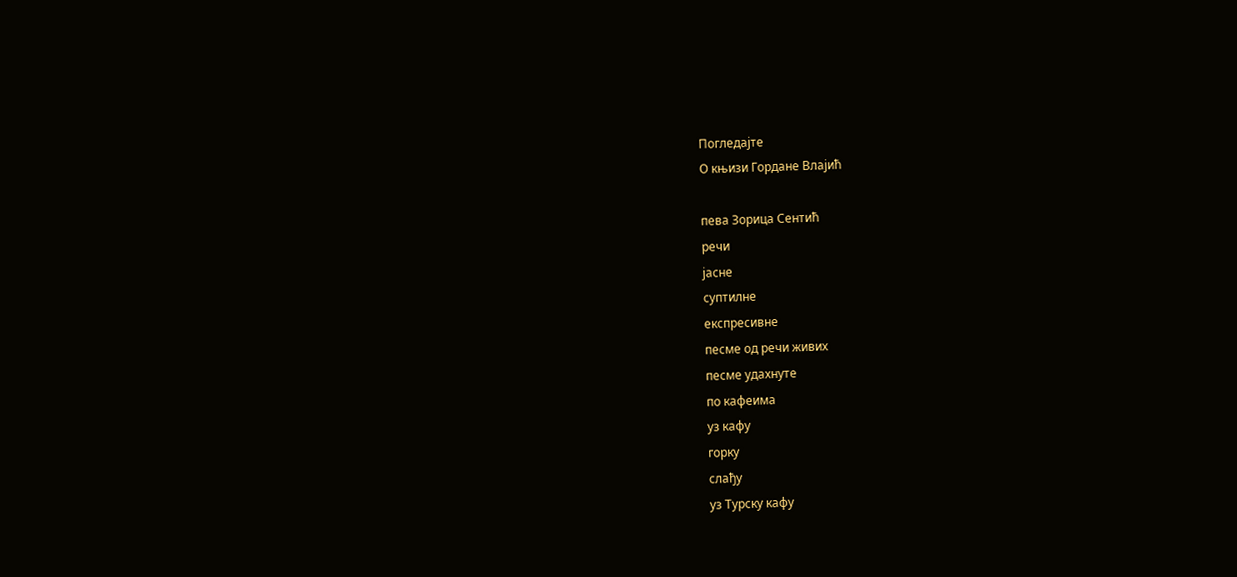Погледајте
О књизи Гордане Влајић

пева Зорица Сентић
речи
јасне
суптилне
експресивне
песме од речи живих
песме удахнуте
по кафеима
уз кафу
горку
слађу
уз Турску кафу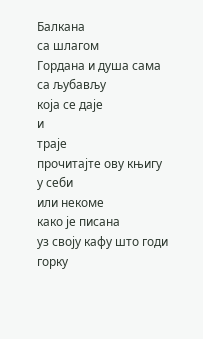Балкана
са шлагом
Гордана и душа сама
са љубављу
која се даје
и
траје
прочитајте ову књигу
у себи
или некоме
како је писана
уз своју кафу што годи
горку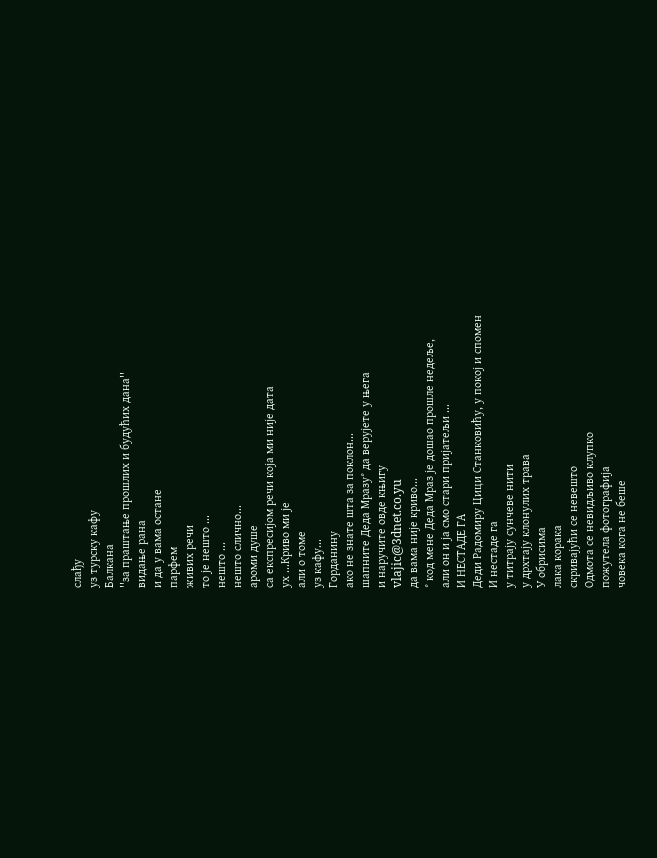слађу
уз турску кафу
Балкана
''за праштање прошлих и будућих дана''
видање рана
и да у вама остане
парфем
живих речи
то је нешто ...
нешто ...
нешто слично...
ароми душе
са експресијом речи која ми није дата
ух ...Криво ми је
али о томе
уз кафу...
Горданину
ако не знате шта за поклон...
шапните Деда Мразу° да верујете у њега
и наручите овде књигу
vlajic@3dnet.co.yu
да вама није криво...
° код мене Деда Мраз је дошао прошле недеље,
али он и ја смо стари пријатељи ...
И НЕСТАДЕ ГА
Деди Радомиру Цици Станковићу, у покој и спомен
И нестаде га
у титрају сунчеве нити
у дрхтају клонулих трава
У обрисима
лака корака
скривајући се невешто
Одмота се невидљиво клупко
пожутела фотографија
човека кога не беше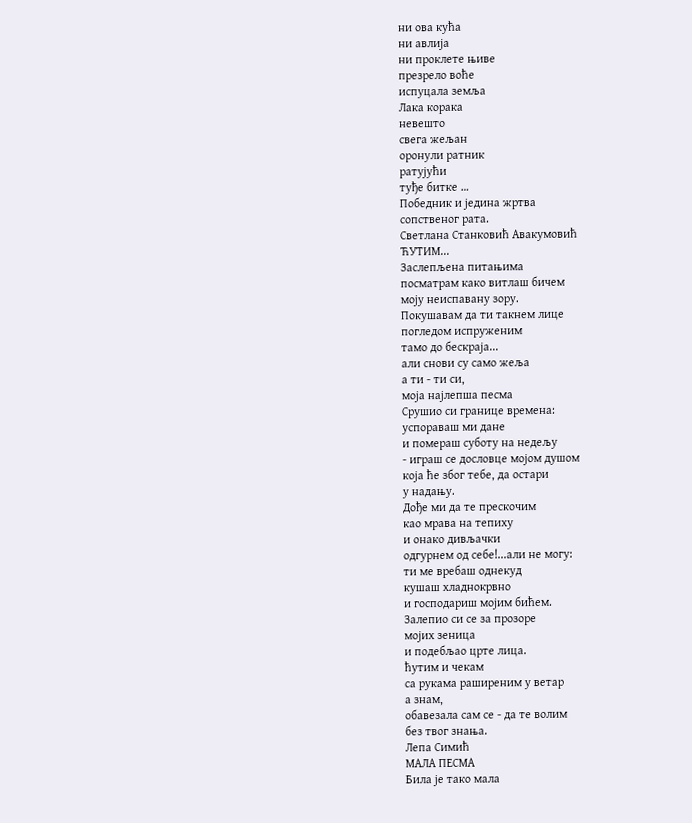ни ова кућа
ни авлија
ни проклете њиве
презрело воће
испуцала земља
Лака корака
невешто
свега жељан
оронули ратник
ратујући
туђе битке …
Победник и једина жртва
сопственог рата.
Светлана Станковић Авакумовић
ЋУТИМ...
Заслепљена питањима
посматрам како витлаш бичем
моју неиспавану зору.
Покушавам да ти такнем лице
погледом испруженим
тамо до бескраја...
али снови су само жеља
а ти - ти си,
моја најлепша песма
Срушио си границе времена:
успораваш ми дане
и помераш суботу на недељу
- играш се дословце мојом душом
која ће због тебе, да остари
у надању.
Дође ми да те прескочим
као мрава на тепиху
и онако дивљачки
одгурнем од себе!...али не могу:
ти ме вребаш однекуд
кушаш хладнокрвно
и господариш мојим бићем.
Залепио си се за прозоре
мојих зеница
и подебљао црте лица.
ћутим и чекам
са рукама раширеним у ветар
а знам,
обавезала сам се - да те волим
без твог знања.
Лепа Симић
МАЛА ПЕСМА
Била је тако мала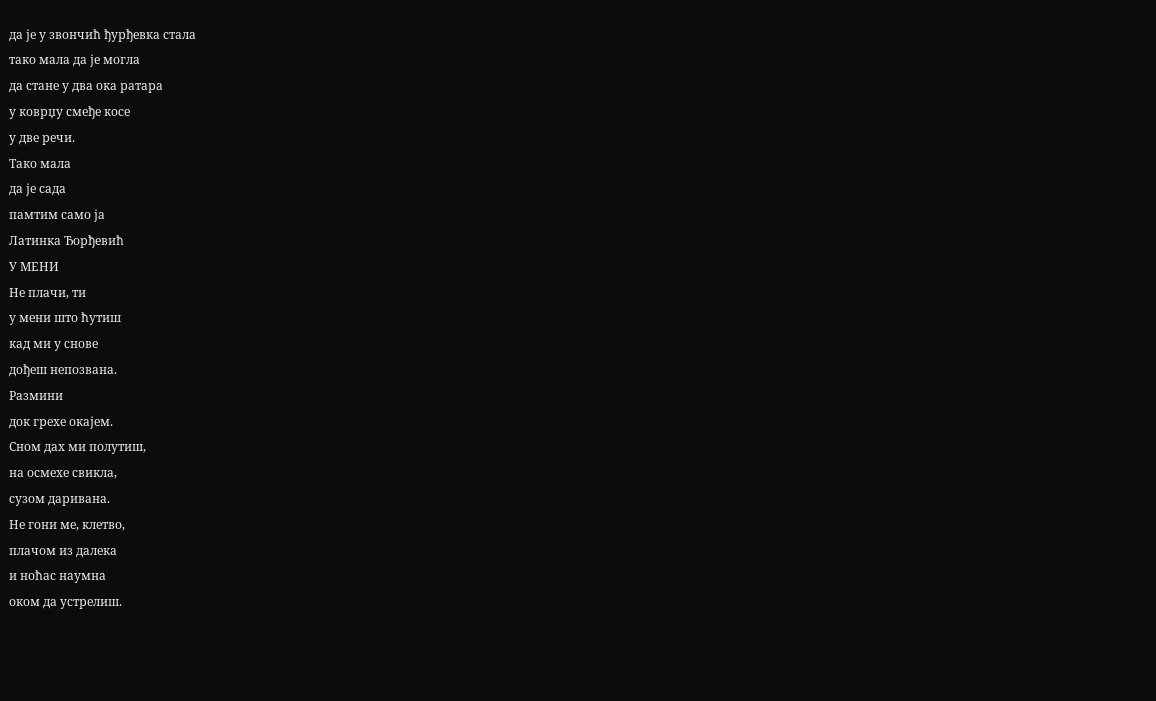да је у звончић ђурђевка стала
тако мала да је могла
да стане у два ока ратара
у коврџу смеђе косе
у две речи.
Тако мала
да је сада
памтим само ја
Латинка Ђорђевић
У МЕНИ
Не плачи, ти
у мени што ћутиш
кад ми у снове
дођеш непозвана.
Размини
док грехе окајем.
Сном дах ми полутиш,
на осмехе свикла,
сузом даривана.
Не гони ме, клетво,
плачом из далека
и ноћас наумна
оком да устрелиш.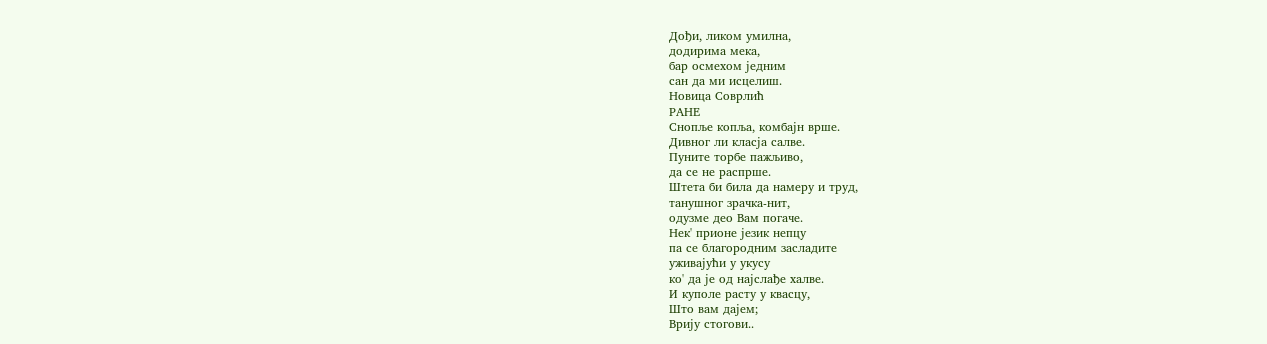Дођи, ликом умилна,
додирима мека,
бар осмехом једним
сан да ми исцелиш.
Новица Соврлић
РАНЕ
Снопље копља, комбајн врше.
Дивног ли класја салве.
Пуните торбе пажљиво,
да се не распрше.
Штета би била да намеру и труд,
танушног зрачка-нит,
одузме део Вам погаче.
Нек' прионе језик непцу
па се благородним засладите
уживајући у укусу
ко' да је од најслађе халве.
И куполе расту у квасцу,
Што вам дајем;
Врију стогови..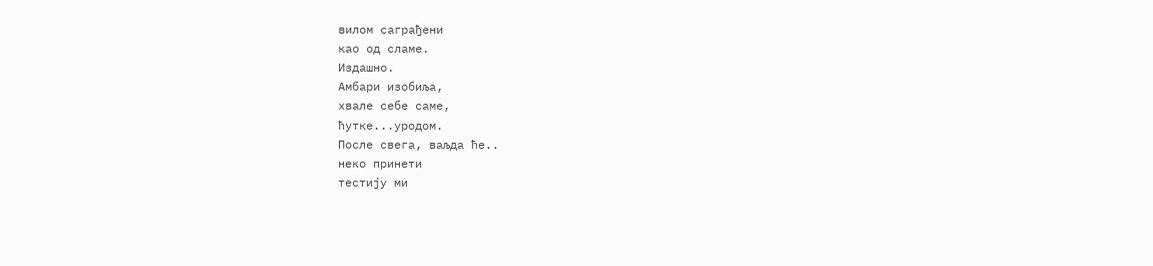вилом саграђени
као од сламе.
Издашно.
Амбари изобиља,
хвале себе саме,
ћутке...уродом.
После свега, ваљда ће..
неко принети
тестију ми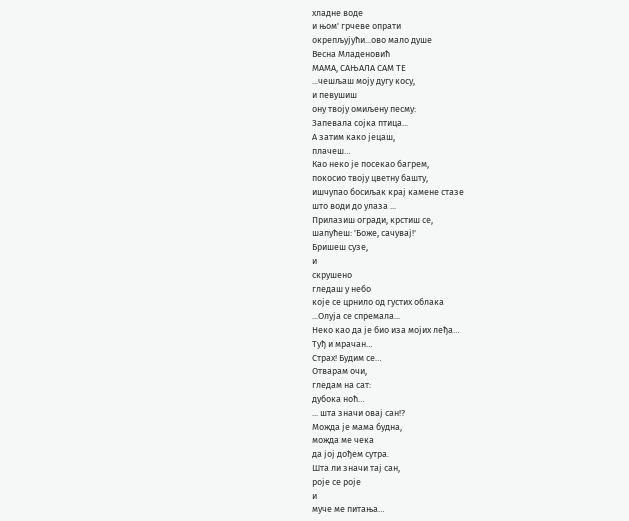хладне воде
и њом' грчеве опрати
окрепљујући...ово мало душе
Весна Младеновић
МАМА, САЊАЛА САМ ТЕ
...чешљаш моју дугу косу,
и певушиш
ону твоју омиљену песму:
Запевала сојка птица...
А затим како јецаш,
плачеш…
Као неко је посекао багрем,
покосио твоју цветну башту,
ишчупао босиљак крај камене стазе
што води до улаза ...
Прилазиш огради, крстиш се,
шапућеш: 'Боже, сачувај!'
Бришеш сузе,
и
скрушено
гледаш у небо
које се црнило од густих облака
...Олуја се спремала...
Неко као да је био иза мојих леђа…
Туђ и мрачан…
Страх! Будим се…
Отварам очи,
гледам на сат:
дубока ноћ…
... шта значи овај сан!?
Можда је мама будна,
можда ме чека
да јој дођем сутра.
Шта ли значи тај сан,
роје се роје
и
муче ме питања…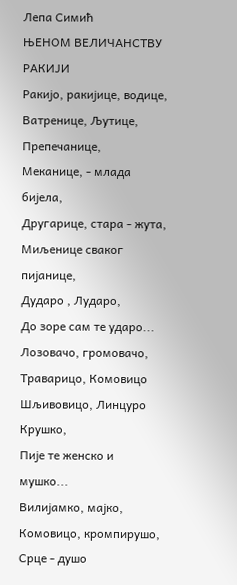Лепа Симић
ЊЕНОМ ВЕЛИЧАНСТВУ РАКИЈИ
Ракијо, ракијице, водице,
Ватренице, Љутице,
Препечанице,
Меканице, - млада бијела,
Другарице, стара - жута,
Миљенице сваког пијанице,
Дударо , Лударо,
До зоре сам те ударо...
Лозовачо, громовачо,
Траварицо, Комовицо
Шљивовицо, Линцуро Крушко,
Пије те женско и мушко...
Вилијамко, мајко,
Комовицо, кромпирушо,
Срце - душо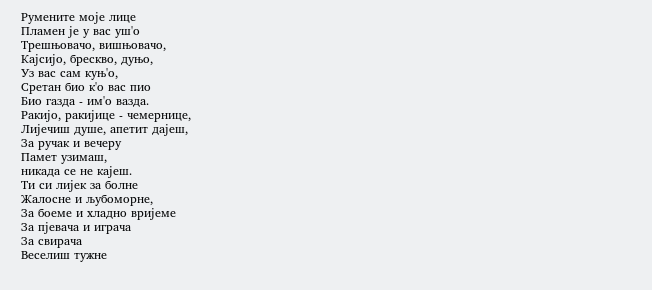Румените моје лице
Пламен је у вас уш'о
Трешњовачо, вишњовачо,
Кајсијо, брескво, дуњо,
Уз вас сам куњ'о,
Сретан био к'о вас пио
Био газда - им'о вазда.
Ракијо, ракијице - чемернице,
Лијечиш душе, апетит дајеш,
За ручак и вечеру
Памет узимаш,
никада се не кајеш.
Ти си лијек за болне
Жалосне и љубоморне,
За боеме и хладно вријеме
За пјевача и играча
За свирача
Веселиш тужне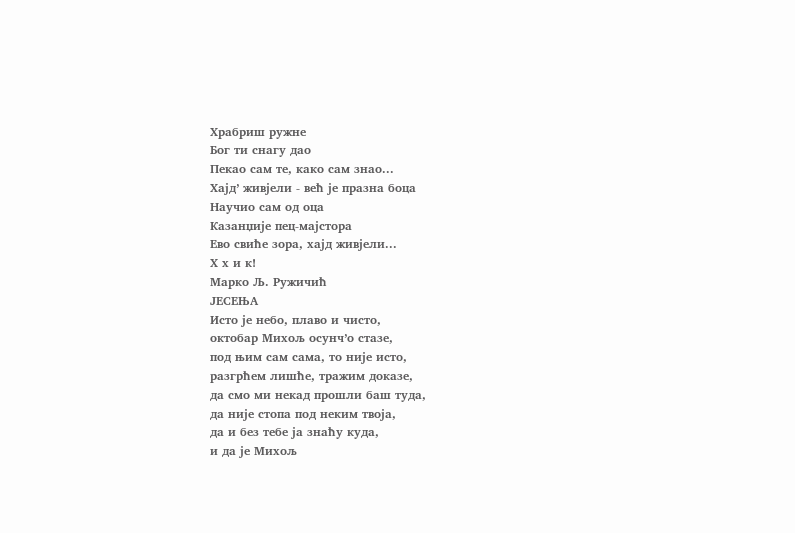Храбриш ружне
Бог ти снагу дао
Пекао сам те, како сам знао...
Хајд’ живјели - већ је празна боца
Научио сам од оца
Казанџије пец-мајстора
Ево свиће зора, хајд живјели...
Х х и к!
Марко Љ. Ружичић
ЈЕСЕЊА
Исто је небо, плаво и чисто,
октобар Михољ осунч’о стазе,
под њим сам сама, то није исто,
разгрћем лишће, тражим доказе,
да смо ми некад прошли баш туда,
да није стопа под неким твоја,
да и без тебе ја знаћу куда,
и да је Михољ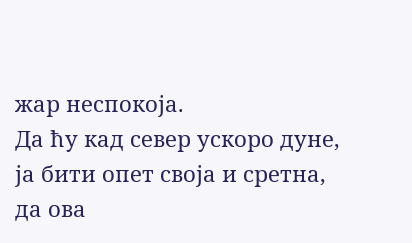жар неспокоја.
Да ћу кад север ускоро дуне,
ја бити опет своја и сретна,
да ова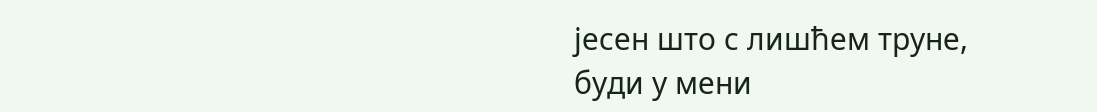јесен што с лишћем труне,
буди у мени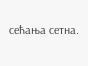сећања сетна.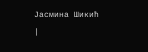Јасмина Шикић
|